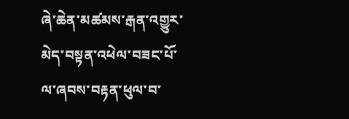ཞེ་ཆེན་མཚམས་རྒན་འགྱུར་མེད་བསྟན་འཕེལ་བཟང་པོ་ལ་ཞབས་བརྟན་ཕུལ་བ་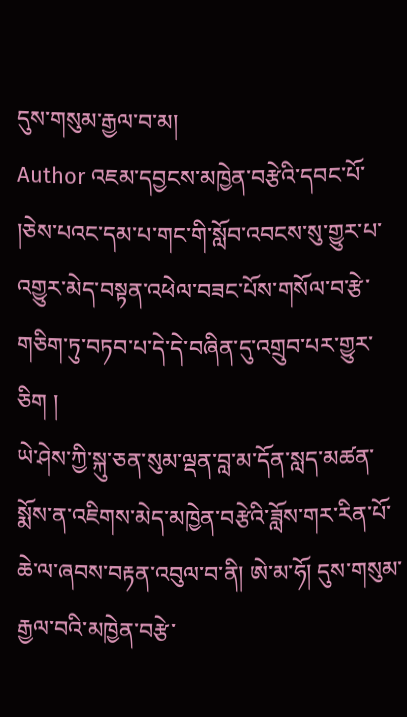དུས་གསུམ་རྒྱལ་བ་མ།
Author འཇམ་དབྱངས་མཁྱེན་བརྩེའི་དབང་པོ་
།ཅེས་པའང་དམ་པ་གང་གི་སློབ་འབངས་སུ་གྱུར་པ་འགྱུར་མེད་བསྟན་འཕེལ་བཟང་པོས་གསོལ་བ་རྩེ་གཅིག་ཏུ་བཏབ་པ་དེ་དེ་བཞིན་དུ་འགྲུབ་པར་གྱུར་ཅིག །
ཡེ་ཤེས་ཀྱི་སྐུ་ཅན་སུམ་ལྡན་བླ་མ་དོན་སླད་མཚན་སྨོས་ན་འཇིགས་མེད་མཁྱེན་བརྩེའི་ཟློས་གར་རིན་པོ་ཆེ་ལ་ཞབས་བརྟན་འབུལ་བ་ནི། ཨེ་མ་ཧོ། དུས་གསུམ་རྒྱལ་བའི་མཁྱེན་བརྩེ་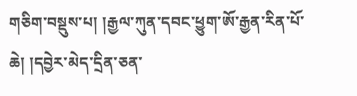གཅིག་བསྡུས་པ། །རྒྱལ་ཀུན་དབང་ཕྱུག་ཨོ་རྒྱན་རིན་པོ་ཆེ། །དབྱེར་མེད་དྲིན་ཅན་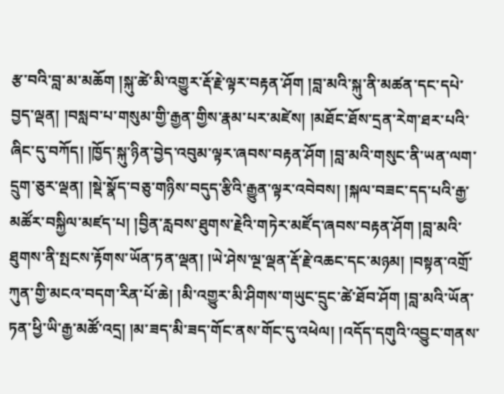རྩ་བའི་བླ་མ་མཆོག །སྐུ་ཚེ་མི་འགྱུར་རྡོ་རྗེ་ལྟར་བརྟན་ཤོག །བླ་མའི་སྐུ་ནི་མཚན་དང་དཔེ་བྱད་ལྡན། །བསླབ་པ་གསུམ་གྱི་རྒྱན་གྱིས་རྣམ་པར་མཛེས། །མཐོང་ཐོས་དྲན་རེག་ཐར་པའི་ཞིང་དུ་བཀོད། །ཁྱོད་སྐུ་ཉིན་བྱེད་འབུམ་ལྟར་ཞབས་བརྟན་ཤོག །བླ་མའི་གསུང་ནི་ཡན་ལག་དྲུག་ཅུར་ལྡན། །སྡེ་སྣོད་བཅུ་གཉིས་བདུད་རྩིའི་རྒྱུན་ལྟར་འབེབས། །སྐལ་བཟང་དད་པའི་རྒྱ་མཚོར་བསྐྱིལ་མཛད་པ། །བྱིན་རླབས་ཐུགས་རྗེའི་གཏེར་མཛོད་ཞབས་བརྟན་ཤོག །བླ་མའི་ཐུགས་ནི་སྤངས་རྟོགས་ཡོན་ཏན་ལྡན། །ཡེ་ཤེས་ལྔ་ལྡན་རྡོ་རྗེ་འཆང་དང་མཉམ། །བསྟན་འགྲོ་ཀུན་གྱི་མངའ་བདག་རིན་པོ་ཆེ། །མི་འགྱུར་མི་ཤིགས་གཡུང་དྲུང་ཚེ་ཐོབ་ཤོག །བླ་མའི་ཡོན་ཏན་ཕྱི་ཡི་རྒྱ་མཚོ་འདྲ། །མ་ཟད་མི་ཟད་གོང་ནས་གོང་དུ་འཕེལ། །འདོད་དགུའི་འབྱུང་གནས་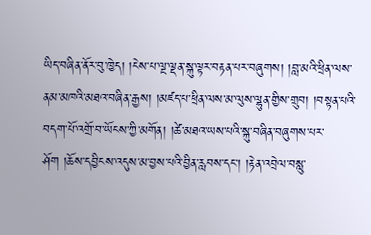ཡིད་བཞིན་ནོར་བུ་ཁྱེད། །ངེས་པ་ལྔ་ལྡན་སྐུ་ལྟར་བརྟན་པར་བཞུགས། །བླ་མའི་ཕྲིན་ལས་ནམ་མཁའི་མཐའ་བཞིན་རྒྱས། །མཛད་པ་ཕྲིན་ལས་མ་ལུས་ལྷུན་གྱིས་གྲུབ། །བསྟན་པའི་བདག་པོ་འགྲོ་བ་ཡོངས་ཀྱི་མགོན། །ཚེ་མཐའ་ཡས་པའི་སྐུ་བཞིན་བཞུགས་པར་ཤོག །ཆོས་དབྱིངས་འདུས་མ་བྱས་པའི་བྱིན་རླབས་དང་། །རྟེན་འབྲེལ་བསླུ་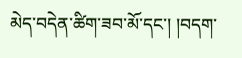མེད་བདེན་ཚིག་ཟབ་མོ་དང་། །བདག་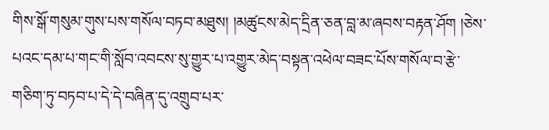གིས་སྒོ་གསུམ་གུས་པས་གསོལ་བཏབ་མཐུས། །མཚུངས་མེད་དྲིན་ཅན་བླ་མ་ཞབས་བརྟན་ཤོག །ཅེས་པའང་དམ་པ་གང་གི་སློབ་འབངས་སུ་གྱུར་པ་འགྱུར་མེད་བསྟན་འཕེལ་བཟང་པོས་གསོལ་བ་རྩེ་གཅིག་ཏུ་བཏབ་པ་དེ་དེ་བཞིན་དུ་འགྲུབ་པར་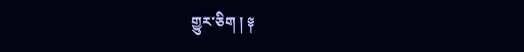གྱུར་ཅིག ། ༈